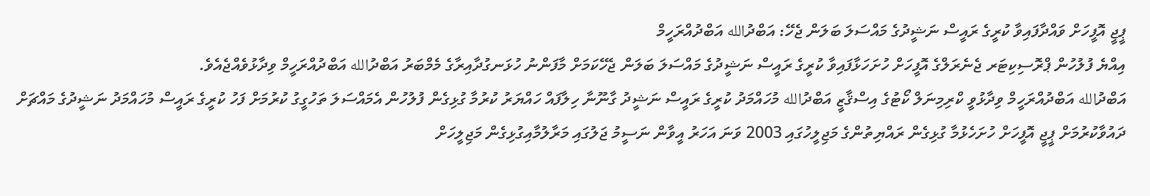ޕީޖީ އޮފީހަށް ވައްދާފައިވާ ކުރީގެ ރައީސް ނަޝީދުގެ މައްސަލަ ބަލަން ޖެހޭ: އަބްދުالله އަބްދުއްރަހީމް
އިއްޔެ ފުލުހުން ޕްރޮސިކިޓަރ ޖެނެރަލްގެ އޮފީހަށް ހުށަހަޅާފައިވާ ކުރީގެ ރައީސް ނަޝީދުގެ މައްސަލަ ބަލަން ޖެހޭކަމަށް މާފަންނު ހުޅަނގުދާއިރާގެ މެމްބަރު އަބްދުالله އަބްދުއްރަހީމް ވިދާޅުވެއްޖެއެވެ.
އަބްދުالله އަބްދުއްރަހީމް ވިދާޅުވީ ކްރިމިނަލް ކޯޓުގެ އިސްޤާޒީ އަބްދުالله މުހައްމަދު ކުރީގެ ރައީސް ނަޝީދު ގާނޫނާ ހިލާފައް ހައްޔަރު ކުރުމާ ގުޅިގެން ފުލުހުން އެމައްސަލަ ތަހުގީގު ކުރުމަށް ފަހު ކުރީގެ ރައީސް މުހައްމަދު ނަޝީދުގެ މައްޗަށް ދައުވާކުރުމަށް ޕީޖީ އޮފީހަށް ހުށަހެޅުމާ ގުޅިގެން ރައްޔިތުންގެ މަޖިލީހުގައި 2003 ވަނަ އަހަރު އީވާން ނަސީމު ޖަލުގައި މަރާލުމާއިގުޅިގެން މަޖިލީހަށް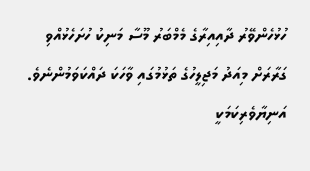ހުޅުހެންވޭރު ދާއިއިރާގެ މެމްބަރު މޫސާ މަނިކު ހުށަހެޅުއްވި ގަރާރަށް މިއަދު މަޖިލީހުގެ ތަޅުމުގައި ވާހަކަ ދައްކަވަމުންނެވެ.
އަނިޔާވެރިކަމަކީ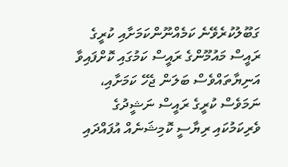ގަބޫލުކުރެވޭނެ ކަމެއްނޫންކަމަށާއި ކުރީގެ ރައީސް މައުމޫންގެ ރައީސް ކަމުގައި ކޮށްފައިވާ އަނިޔާތައްވެސް ބަލަން ޖެހޭ ކަމަށާއި، ނަމަވެސް ކުރީގެ ރައީސް ނަޝީދުގެ ވެރިކަމުކައި ރިޔާސީ ކޮމިޝަނެއް އުފައްދައި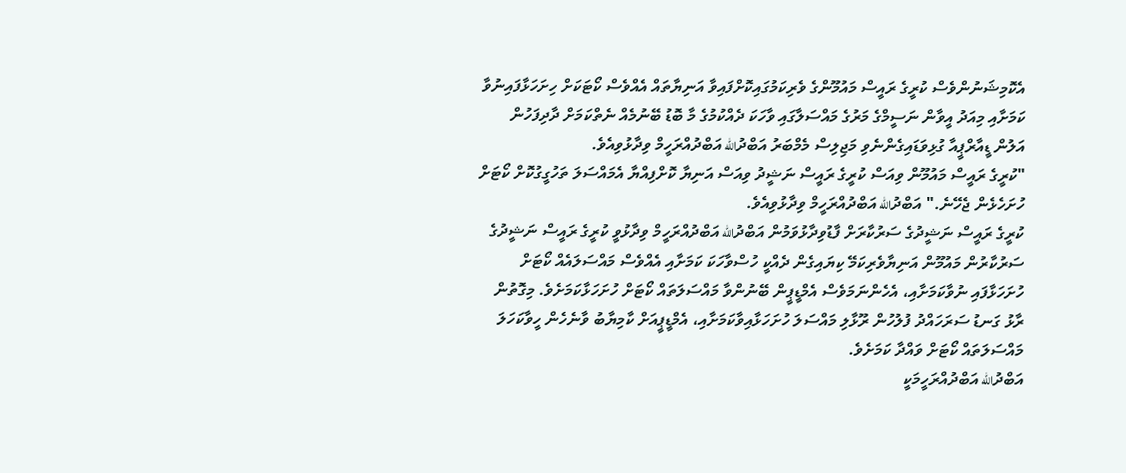އެކޮމިޝަނުންވެސް ކުރީގެ ރައީސް މައުމޫންގެ ވެރިކަމުގައިކޮށްފައިވާ އަނިޔާތައް އެއްވެސް ކޯޓަކަށް ހިށަހަޅާފައިނުވާ ކަމަށާއި މިއަދު އީވާން ނަސީމްގެ މަރުގެ މައްސަލާގައި ވާހަކަ ދެއްކުމުގެ މާ ބޮޑު ބޭނުމެއް ނެތްކަމަށް ދާދިފަހުން އަލުން ޑީއާރްޕީއާ ގުޅިވަޑައިގެންނެވި މަޖިލިސް މެމްބަރު އަބްދުالله އަބްދުއްރަހީމް ވިދާޅުވިއެވެ.
"ކުރީގެ ރައީސް މައުމޫން ވިއަސް ކުރީގެ ރައީސް ނަޝީދު ވިއަސް އަނިޔާ ކޮށްފިއްޔާ އެމައްސަލަ ތަހުގީގުކޮށް ކޯޓަށް ހުށަހެޅެން ޖެހޭނެ." އަބްދުالله އަބްދުއްރަހީމް ވިދާޅުވިއެވެ.
ކުރީގެ ރައީސް ނަޝީދުގެ ސަރުކާރަށް ފާޑުވިދާޅުވަމުން އަބްދުالله އަބްދުއްރަހީމް ވިދާޅުވީ ކުރީގެ ރައީސް ނަޝީދުގެ ސަރުކާރުން މައުމޫން އަނިޔާވެރިކަމޭ ކިޔައިގެން ދެއްކީ ހުސްވާހަކަ ކަމަށާއި އެއްވެސް މައްސަލައެއް ކޯޓަށް ހުށަހަޅާފައި ނުވާކަމަށާއި، އެހެންނަމަވެސް އެމްޑީޕީން ބޭނުންވާ މައްސަލަތައް ކޯޓަށް ހުށަހަޅާކަމަށެވެ. މިގޮތުން ރާޅު ގަނޑު ސަރަހައްދު ފުލުހުން ރޫޅާލި މައްސަލަ ހުށަހަޅާއިވާކަމަށާއި، އެމްޑީޕީއަށް ކާމިޔާބު ވާނެހެން ހީވާކަހަލަ މައްސަލަތައް ކޯޓަށް ވައްދާ ކަމަށެވެ.
އަބްދުالله އަބްދުއްރަހީމަކީ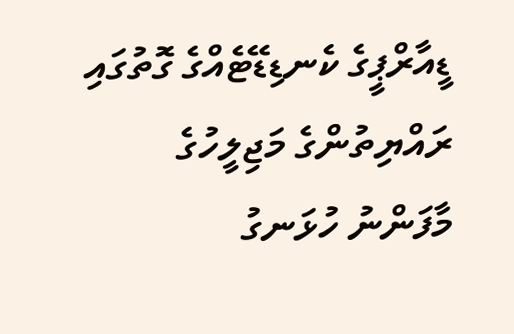ޑީއާރްޕީގެ ކެނޑިޑޭޓެއްގެ ގޮތުގައި ރައްޔިތުންގެ މަޖިލީހުގެ މާފަންނު ހުޅަނގު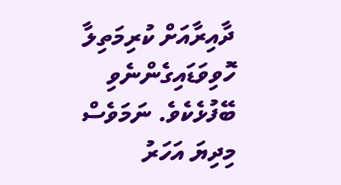ދާއިރާއަށް ކުރިމަތިލާ ހޮވިވަޑައިގެންނެވި ބޭފުޅެކެވެ. ނަމަވެސް މިދިޔަ އަހަރު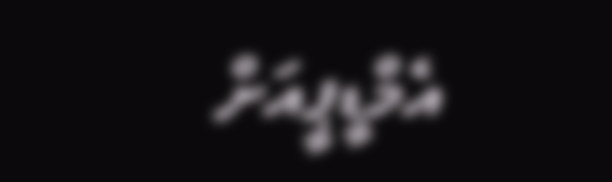އެމްޑީޕީއަށް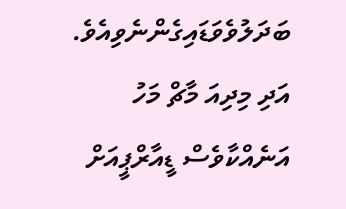ބަދަލުވެވަޑައިގެންނެވިއެވެ. އަދި މިދިއަ މާޗް މަހު އަނެއްކާވެސް ޑީއާރްޕީއަށް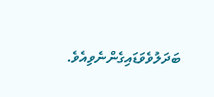ބަދަލުވެވަޑައިގެންނެވިއެވެ.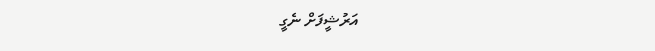އަރުޝީފަށް ނެގީ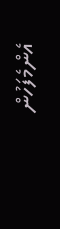އެންމެފަހުން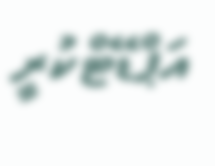އަޕްޑޭޓްކުރީ